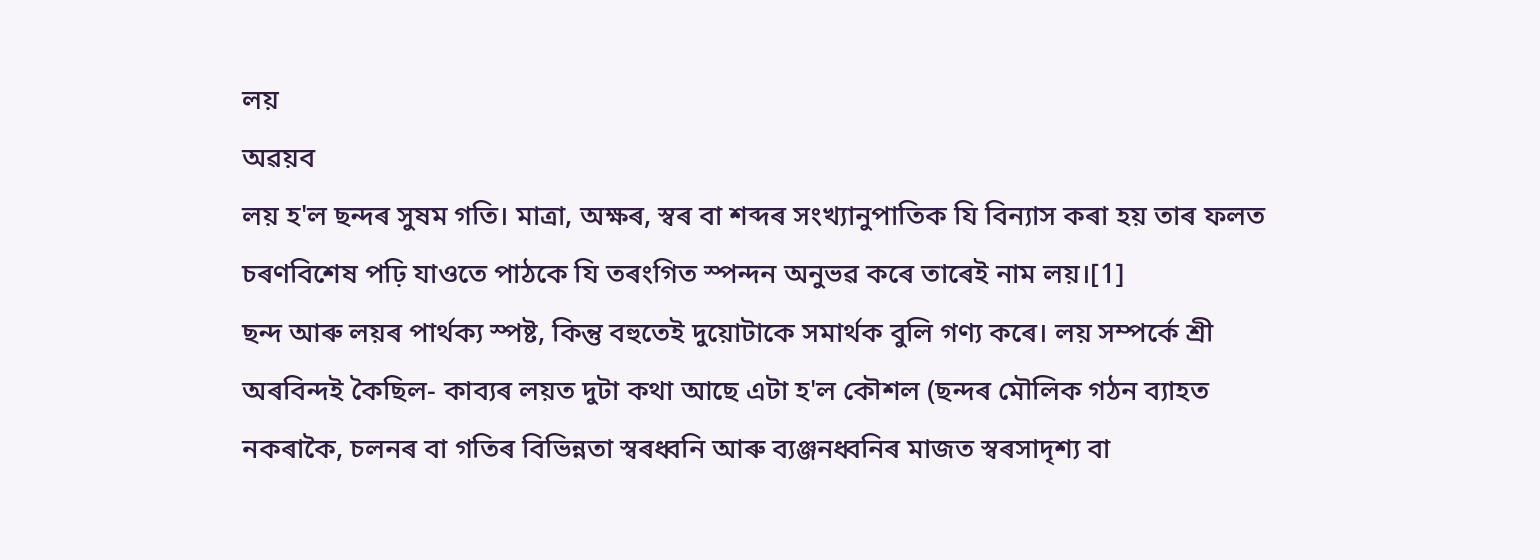লয়
অৱয়ব
লয় হ'ল ছন্দৰ সুষম গতি। মাত্ৰা, অক্ষৰ, স্বৰ বা শব্দৰ সংখ্যানুপাতিক যি বিন্যাস কৰা হয় তাৰ ফলত চৰণবিশেষ পঢ়ি যাওতে পাঠকে যি তৰংগিত স্পন্দন অনুভৱ কৰে তাৰেই নাম লয়।[1]
ছন্দ আৰু লয়ৰ পাৰ্থক্য স্পষ্ট, কিন্তু বহুতেই দুয়োটাকে সমাৰ্থক বুলি গণ্য কৰে। লয় সম্পৰ্কে শ্ৰী অৰবিন্দই কৈছিল- কাব্যৰ লয়ত দুটা কথা আছে এটা হ'ল কৌশল (ছন্দৰ মৌলিক গঠন ব্যাহত নকৰাকৈ, চলনৰ বা গতিৰ বিভিন্নতা স্বৰধ্বনি আৰু ব্যঞ্জনধ্বনিৰ মাজত স্বৰসাদৃশ্য বা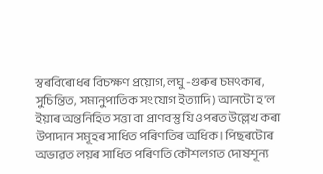স্বৰবিৰোধৰ বিচক্ষণ প্ৰয়োগ, লঘু -গুৰুৰ চমৎকাৰ, সুচিন্তিত, সমানুপাতিক সংযোগ ইত্যাদি) আনটো হ'ল ইয়াৰ অন্তনিহিত সত্তা বা প্ৰাণবস্তু যি ওপৰত উল্লেখ কৰা উপাদান সমূহৰ সাধিত পৰিণতিৰ অধিক। পিছৰটোৰ অভাৱত লয়ৰ সাধিত পৰিণতি কৌশলগত দোষশূন্য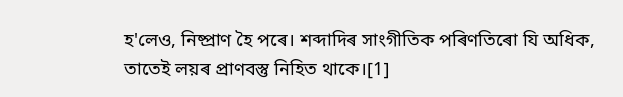হ'লেও, নিষ্প্ৰাণ হৈ পৰে। শব্দাদিৰ সাংগীতিক পৰিণতিৰো যি অধিক, তাতেই লয়ৰ প্ৰাণবস্তু নিহিত থাকে।[1]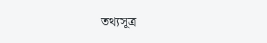তথ্যসূত্ৰ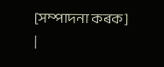[সম্পাদনা কৰক]
|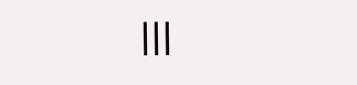|||